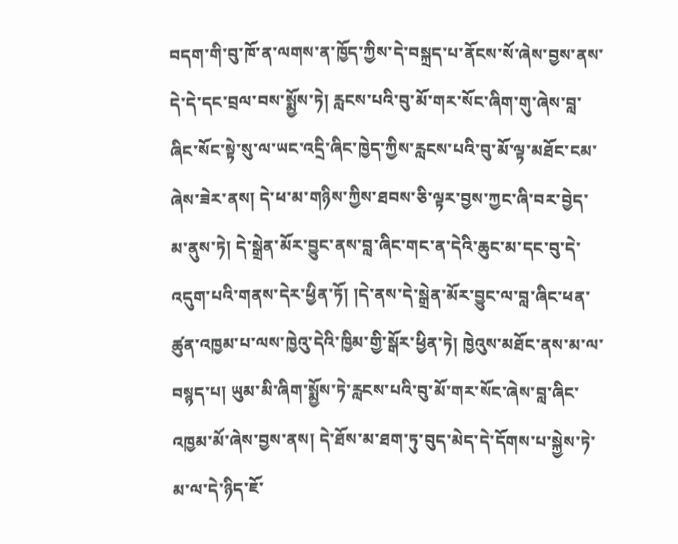བདག་གི་བུ་ཁོ་ན་ལགས་ན་ཁྱོད་ཀྱིས་དེ་བསྐྲད་པ་ནོངས་སོ་ཞེས་བྱས་ནས་དེ་དེ་དང་བྲལ་བས་སྨྱོས་ཏེ། རླངས་པའི་བུ་མོ་གར་སོང་ཞིག་གུ་ཞེས་བླ་ཞིང་སོང་སྟེ་སུ་ལ་ཡང་འདྲི་ཞིང་ཁྱེད་ཀྱིས་རླངས་པའི་བུ་མོ་ལྟ་མཐོང་ངམ་ཞེས་ཟེར་ནས། དེ་ཕ་མ་གཉིས་ཀྱིས་ཐབས་ཅི་ལྟར་བྱས་ཀྱང་ཞི་བར་བྱེད་མ་ནུས་ཏེ། དེ་སྒྲེན་མོར་བྱུང་ནས་བླ་ཞིང་གང་ན་དེའི་ཆུང་མ་དང་བུ་དེ་འདུག་པའི་གནས་དེར་ཕྱིན་ཏོ། །དེ་ནས་དེ་སྒྲེན་མོར་བྱུང་ལ་བླ་ཞིང་ཕན་ཚུན་འཁྱམ་པ་ལས་ཁྱེའུ་དེའི་ཁྱིམ་གྱི་སྒོར་ཕྱིན་ཏེ། ཁྱེའུས་མཐོང་ནས་མ་ལ་བསྙད་པ། ཡུམ་མི་ཞིག་སྨྱོས་ཏེ་རླངས་པའི་བུ་མོ་གར་སོང་ཞེས་བླ་ཞིང་འཁྱམ་མོ་ཞེས་བྱས་ནས། དེ་ཐོས་མ་ཐག་ཏུ་བུད་མེད་དེ་དོགས་པ་སྐྱེས་ཏེ་མ་ལ་དེ་ཉིད་ཇོ་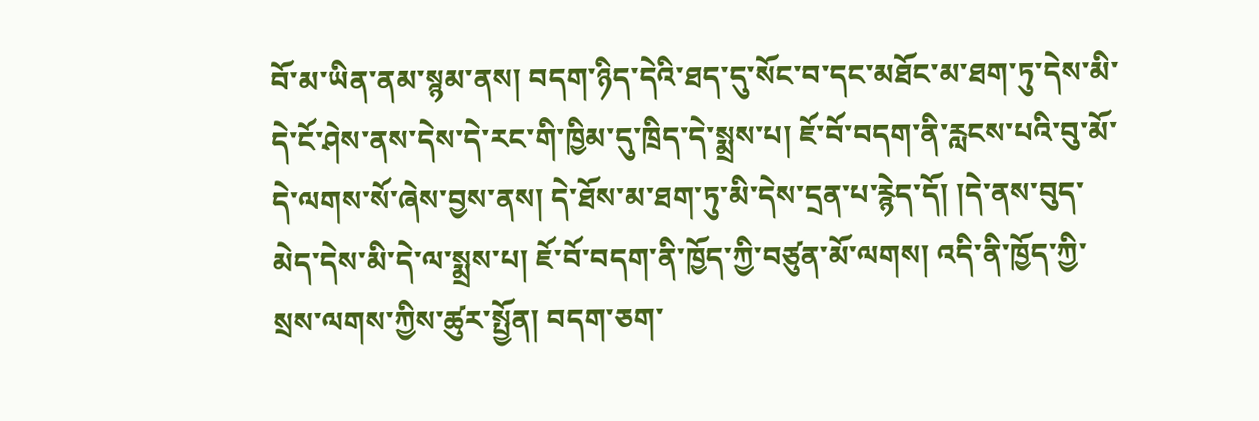བོ་མ་ཡིན་ནམ་སྙམ་ནས། བདག་ཉིད་དེའི་ཐད་དུ་སོང་བ་དང་མཐོང་མ་ཐག་ཏུ་དེས་མི་དེ་ངོ་ཤེས་ནས་དེས་དེ་རང་གི་ཁྱིམ་དུ་ཁྲིད་དེ་སྨྲས་པ། ཇོ་བོ་བདག་ནི་རླངས་པའི་བུ་མོ་དེ་ལགས་སོ་ཞེས་བྱས་ནས། དེ་ཐོས་མ་ཐག་ཏུ་མི་དེས་དྲན་པ་རྙེད་དོ། །དེ་ནས་བུད་མེད་དེས་མི་དེ་ལ་སྨྲས་པ། ཇོ་བོ་བདག་ནི་ཁྱོད་ཀྱི་བཙུན་མོ་ལགས། འདི་ནི་ཁྱོད་ཀྱི་སྲས་ལགས་ཀྱིས་ཚུར་སྤྱོན། བདག་ཅག་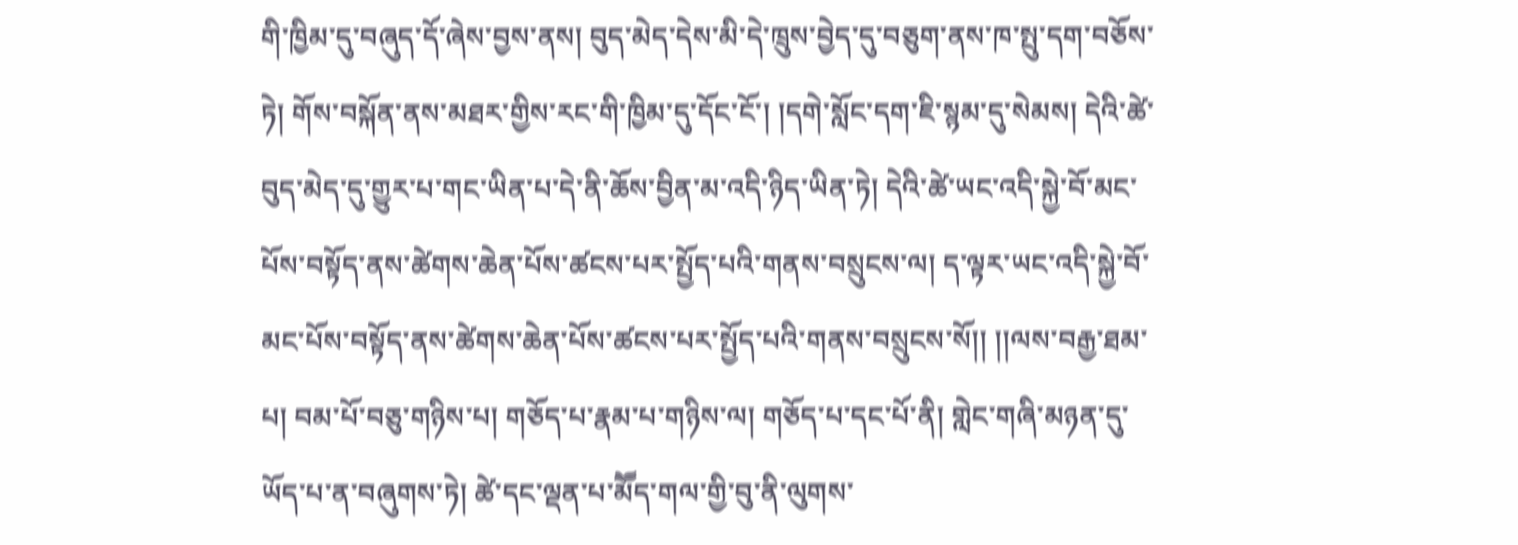གི་ཁྱིམ་དུ་བཞུད་དོ་ཞེས་བྱས་ནས། བུད་མེད་དེས་མི་དེ་ཁྲུས་བྱེད་དུ་བཅུག་ནས་ཁ་སྤུ་དག་བཅོས་ཏེ། གོས་བསྐོན་ནས་མཐར་གྱིས་རང་གི་ཁྱིམ་དུ་དོང་ངོ་། །དགེ་སློང་དག་ཇི་སྙམ་དུ་སེམས། དེའི་ཚེ་བུད་མེད་དུ་གྱུར་པ་གང་ཡིན་པ་དེ་ནི་ཆོས་བྱིན་མ་འདི་ཉིད་ཡིན་ཏེ། དེའི་ཚེ་ཡང་འདི་སྐྱེ་བོ་མང་པོས་བསྟོད་ནས་ཚེགས་ཆེན་པོས་ཚངས་པར་སྤྱོད་པའི་གནས་བསྲུངས་ལ། ད་ལྟར་ཡང་འདི་སྐྱེ་བོ་མང་པོས་བསྟོད་ནས་ཚེགས་ཆེན་པོས་ཚངས་པར་སྤྱོད་པའི་གནས་བསྲུངས་སོ།། །།ལས་བརྒྱ་ཐམ་པ། བམ་པོ་བཅུ་གཉིས་པ། གཅོད་པ་རྣམ་པ་གཉིས་ལ། གཅོད་པ་དང་པོ་ནི། གླེང་གཞི་མཉན་དུ་ཡོད་པ་ན་བཞུགས་ཏེ། ཚེ་དང་ལྡན་པ་མཽད་གལ་གྱི་བུ་ནི་ལུགས་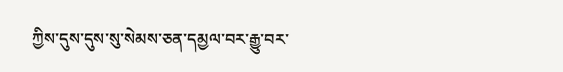ཀྱིས་དུས་དུས་སུ་སེམས་ཅན་དམྱལ་བར་རྒྱུ་བར་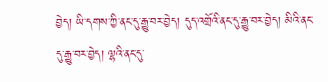བྱེད། ཡི་དགས་ཀྱི་ནང་དུ་རྒྱུ་བར་བྱེད། དུད་འགྲོའི་ནང་དུ་རྒྱུ་བར་བྱེད། མིའི་ནང་དུ་རྒྱུ་བར་བྱེད། ལྷའི་ནང་དུ་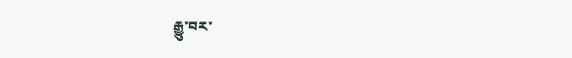རྒྱུ་བར་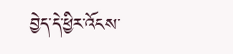བྱེད་དེ་ཕྱིར་འོངས་